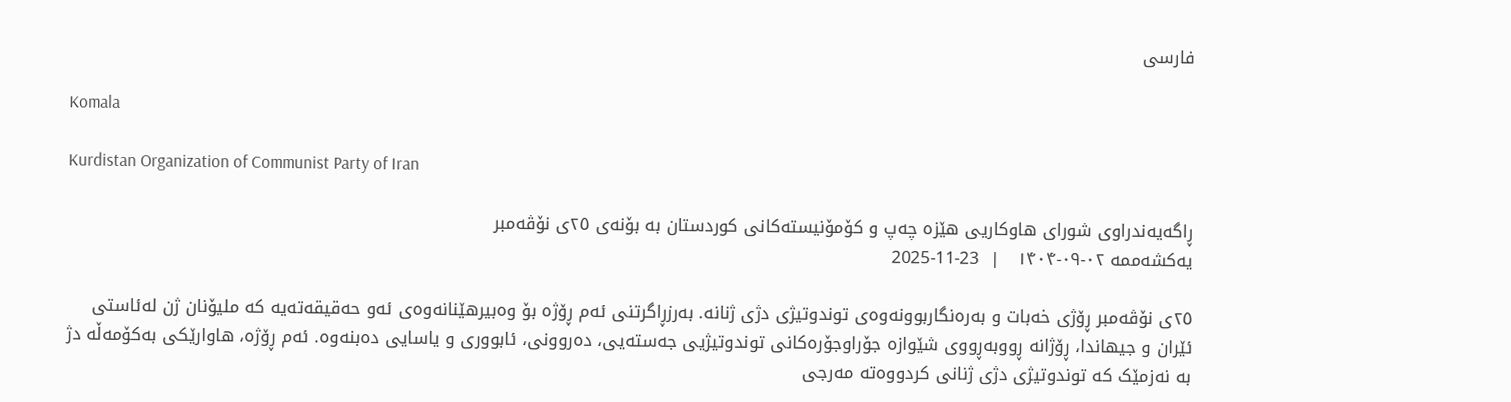فارسی

Komala

Kurdistan Organization of Communist Party of Iran

ڕاگەیەندراوی شورای هاوکاریی هێزە چەپ و کۆمۆنیستەکانی کوردستان بە بۆنەی ٢٥ی نۆڤەمبر
یەکشەممە ۰۲-۰۹-۱۴۰۴   |  23-11-2025

٢٥ی نۆڤەمبر ڕۆژی خەبات و بەرەنگاربوونەوەی توندوتیژی دژی ژنانە. بەرزڕاگرتنی ئەم ڕۆژە بۆ وەبیرهێنانەوەی ئەو حەقیقەتەیە کە ملیۆنان ژن لەئاستی ئێران و جیهاندا، ڕۆژانە ڕووبەڕووی شێوازە جۆراوجۆرەکانی توندوتیژیی جەستەیی، دەروونی، ئابووری و یاسایی دەبنەوە. ئەم ڕۆژە، هاوارێکی بەکۆمەڵە دژ بە نەزمێک کە توندوتیژی دژی ژنانی کردووەتە مەرجی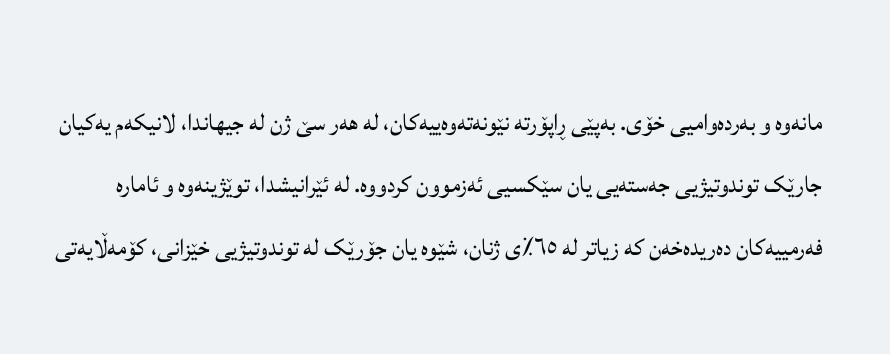مانەوە و بەردەوامیی خۆی. بەپێی ڕاپۆرتە نێونەتەوەییەکان، لە هەر سێ ژن لە جیهاندا، لانیکەم یەکیان جارێک توندوتیژیی جەستەیی یان سێکسیی ئەزموون کردووە. لە ئێرانیشدا، توێژینەوە و ئامارە فەرمییەکان دەریدەخەن کە زیاتر لە ٦٥٪ی ژنان، شێوە یان جۆرێک لە توندوتیژیی خێزانی، کۆمەڵایەتی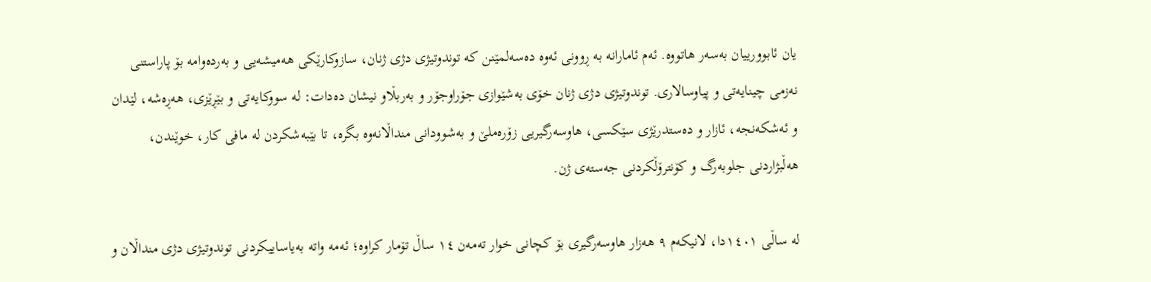یان ئابوورییان بەسەر هاتووە. ئەم ئامارانە بە ڕوونی ئەوە دەسەلمێنن کە توندوتیژی دژی ژنان، سازوکارێکی هەمیشەیی و بەردەوامە بۆ پاراستنی نەزمی چینایەتی و پیاوسالاری. توندوتیژی دژی ژنان خۆی بەشێوازی جۆراوجۆر و بەربڵاو نیشان دەدات: لە سووکایەتی و بێڕێزی، هەڕەشە، لێدان و ئەشکەنجە، ئازار و دەستدرێژی سێکسی، هاوسەرگیریی زۆرەملێ و بەشوودانی منداڵانەوە بگرە، تا بێبەشکردن لە مافی کار، خوێندن، هەڵبژاردنی جلوبەرگ و کۆنترۆڵکردنی جەستەی ژن.

لە ساڵی ١٤٠١دا، لانیکەم ٩ هەزار هاوسەرگیری بۆ کچانی خوار تەمەن ١٤ ساڵ تۆمار کراوە؛ ئەمە واتە بەیاساییکردنی توندوتیژی دژی منداڵان و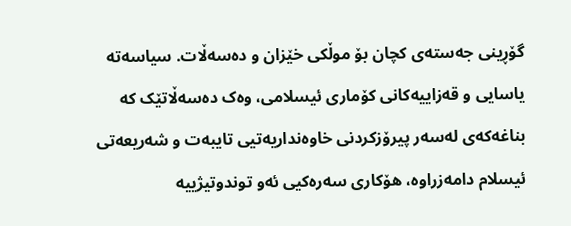گۆڕینی جەستەی کچان بۆ موڵکی خێزان و دەسەڵات. سیاسەتە یاسایی و قەزاییەکانی کۆماری ئیسلامی، وەک دەسەڵاتێک کە بناغەکەی لەسەر پیرۆزکردنی خاوەنداریەتیی تایبەت و شەریعەتی ئیسلام دامەزراوە، هۆکاری سەرەکیی ئەو توندوتیژییە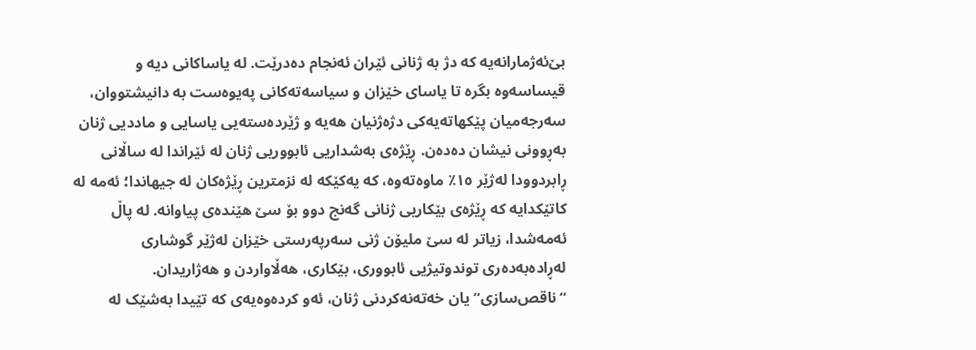بێ‌ئەژمارانەیە کە دژ بە ژنانی ئێران ئەنجام دەدرێت. لە یاساکانی دیە و قیساسەوە بگرە تا یاسای خێزان و سیاسەتەکانی پەیوەست بە دانیشتووان، سەرجەمیان پێکهاتەیەکی دژەژنیان هەیە و ژێردەستەیی یاسایی و ماددیی ژنان بەڕوونی نیشان دەدەن. ڕێژەی بەشداریی ئابووریی ژنان لە ئێراندا لە ساڵانی ڕابردوودا لەژێر ١٥٪ ماوەتەوە، کە یەکێکە لە نزمترین ڕێژەکان لە جیهاندا؛ ئەمە لە کاتێکدایە کە ڕێژەی بێکاریی ژنانی گەنج دوو بۆ سێ هێندەی پیاوانە. لە پاڵ ئەمەشدا، زیاتر لە سێ ملیۆن ژنی سەرپەرستی خێزان لەژێر گوشاری لەڕادەبەدەری توندوتیژیی ئابووری، بێکاری، هەڵاواردن و هەژاریدان. “ناقص‌سازی” یان خەتەنەکردنی ژنان، ئەو کردەوەیەی کە تێیدا بەشێک لە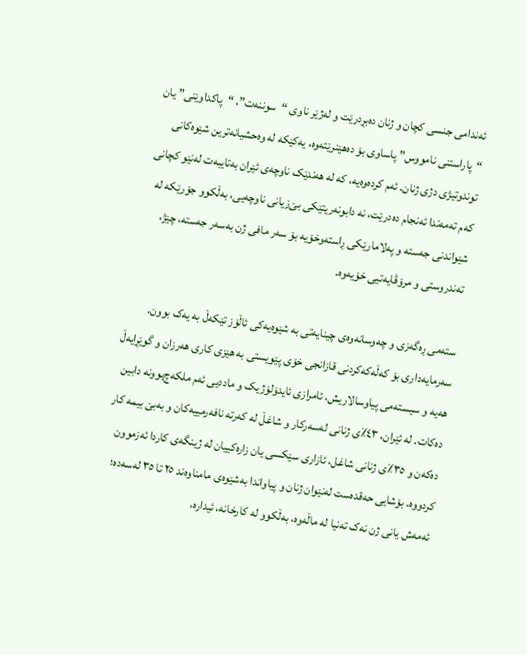ئەندامی جنسی کچان و ژنان دەبڕدرێت و لەژێر ناوی “سوننەت”، “پاکداوێنی” یان “پاراستنی نامووس” پاساوی بۆ دەهێنرێتەوە، یەکێکە لە وەحشیانەترین شێوەکانی توندوتیژی دژی ژنان. ئەم کردەوەیە، کە لە هەندێک ناوچەی ئێران بەتایبەت لەنێو کچانی کەم تەمەندا ئەنجام دەدرێت، نە دابونەریتێکی بێ‌زیانی ناوچەیی، بەڵکوو جۆرێکە لە شێواندنی جەستە و پەلامارێکی ڕاستەوخۆیە بۆ سەر مافی ژن بەسەر جەستە، چێژ، تەندروستی و مرۆڤایەتیی خۆیەوە.

ستەمی ڕەگەزی و چەوسانەوەی چینایەتی بە شێوەیەکی ئاڵۆز تێکەڵ بە یەک بوون. سەرمایەداری بۆ کەڵەکەکردنی قازانجی خۆی پێویستی بە هێزی کاری هەرزان و گوێڕایەڵ هەیە و سیستەمی پیاوسالاریش، ئامرازی ئایدۆلۆژیک و ماددیی ئەم ملکەچ‌بوونە دابین دەکات. لە ئێران، ٤٣٪ی ژنانی لەسەرکار و شاغڵ لە کەرتە نافەرمییەکان و بەبێ بیمە کار دەکەن و ٣٥٪ی ژنانی شاغل، ئازاری سێکسی یان زارەکییان لە ژینگەی کاردا ئەزموون کردووە. بۆشایی حەقدەست لەنێوان ژنان و پیاواندا بەشێوەی مامناوەند ٢٥ تا ٣٥ لەسەدە؛ ئەمەش یانی ژن نەک تەنیا لە ماڵەوە، بەڵکوو لە کارخانە، ئیدارە،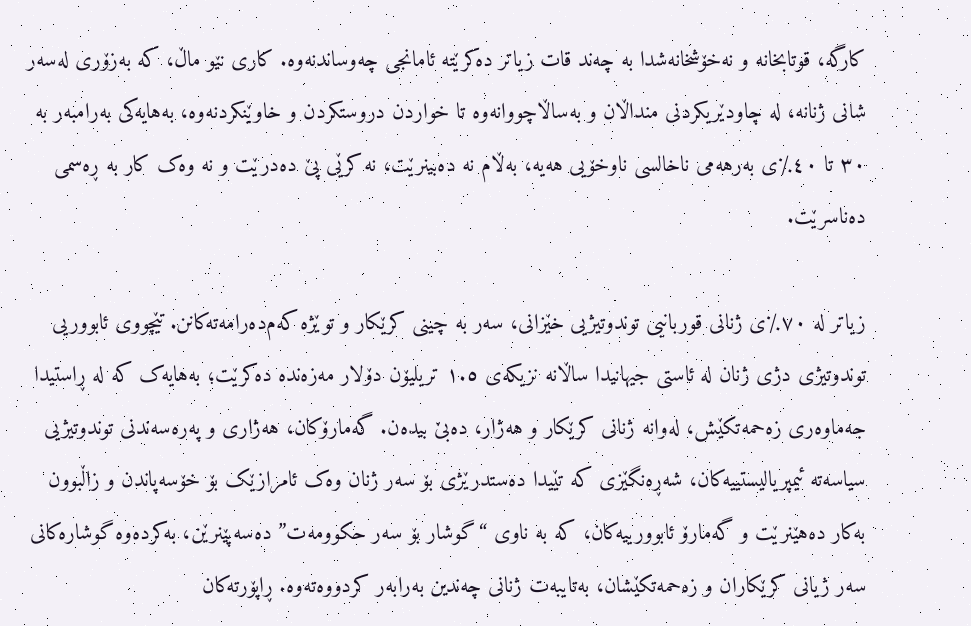کارگە، قوتابخانە و نەخۆشخانەشدا بە چەند قات زیاتر دەکرێتە ئامانجی چەوساندنەوە. کاری نێو ماڵ، کە بەزۆری لەسەر شانی ژنانە، لە چاودێریکردنی منداڵان و بەساڵاچووانەوە تا خواردن دروستکردن و خاوێنکردنەوە، بەهایەکی بەرامبەر بە ٣٠ تا ٤٠٪ی بەرهەمی ناخالسی ناوخۆیی هەیە، بەڵام نە دەبینرێت، نە کرێی پێ دەدرێت و نە وەک کار بە ڕەسمی دەناسرێت.

زیاتر لە ٧٠٪ی ژنانی قوربانیی توندوتیژیی خێزانی، سەر بە چینی کرێکار و توێژە کەم‌دەرامەتەکانن. تێچووی ئابووریی توندوتیژی دژی ژنان لە ئاستی جیهانیدا ساڵانە نزیکەی ١.٥ تریلیۆن دۆلار مەزەندە دەکرێت؛ بەهایەک کە لە ڕاستیدا جەماوەری زەحمەتکێش، لەوانە ژنانی کرێکار و هەژار، دەبێ بیدەن. گەمارۆکان، هەژاری و پەرەسەندنی توندوتیژیی سیاسەتە ئیمپریالیستییەکان، شەڕەنگێزی کە تێیدا دەستدرێژی بۆ سەر ژنان وەک ئامرازێک بۆ خۆسەپاندن و زاڵبوون بەکار دەهێنرێت و گەمارۆ ئابوورییەکان، کە بە ناوی “گوشار بۆ سەر حکوومەت” دەسەپێنرێن، بەکردەوە گوشارەکانی سەر ژیانی کرێکاران و زەحمەتکێشان، بەتایبەت ژنانی چەندین بەرابەر کردووەتەوە. ڕاپۆرتەکان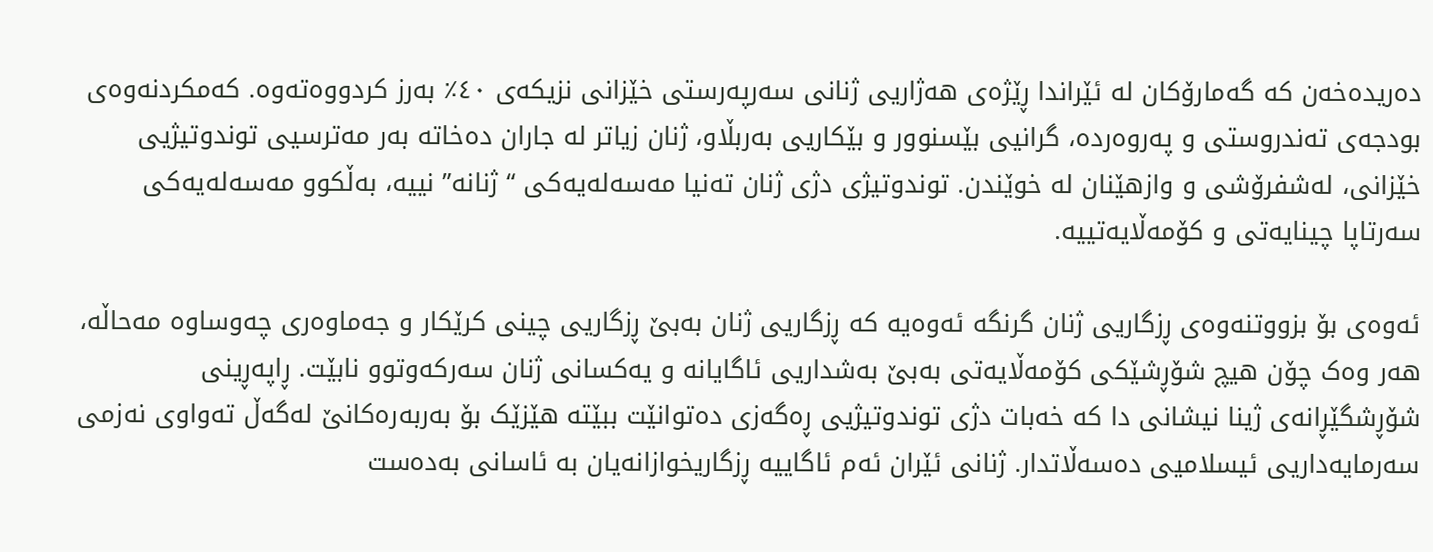دەریدەخەن کە گەمارۆکان لە ئێراندا ڕێژەی هەژاریی ژنانی سەرپەرستی خێزانی نزیکەی ٤٠٪ بەرز کردووەتەوە. کەمکردنەوەی بودجەی تەندروستی و پەروەردە، گرانیی بێسنوور و بێکاریی بەربڵاو، ژنان زیاتر لە جاران دەخاتە بەر مەترسیی توندوتیژیی خێزانی، لەشفرۆشی و وازهێنان لە خوێندن. توندوتیژی دژی ژنان تەنیا مەسەلەیەکی “ژنانه” نییە، بەڵکوو مەسەلەیەکی سەرتاپا چینایەتی و کۆمەڵایەتییە.

ئەوەی بۆ بزووتنەوەی ڕزگاریی ژنان گرنگە ئەوەیە کە ڕزگاریی ژنان بەبێ ڕزگاریی چینی کرێکار و جەماوەری چەوساوە مەحاڵە، هەر وەک چۆن هیچ شۆڕشێکی کۆمەڵایەتی بەبێ بەشداریی ئاگایانە و یەکسانی ژنان سەرکەوتوو نابێت. ڕاپەڕینی شۆڕشگێڕانەی ژینا نیشانی دا کە خەبات دژی توندوتیژیی ڕەگەزی دەتوانێت ببێتە هێزێک بۆ بەربەرەکانێ لەگەڵ تەواوی نەزمی سەرمایەداریی ئیسلامیی دەسەڵاتدار. ژنانی ئێران ئەم ئاگاییە ڕزگاریخوازانەیان بە ئاسانی بەدەست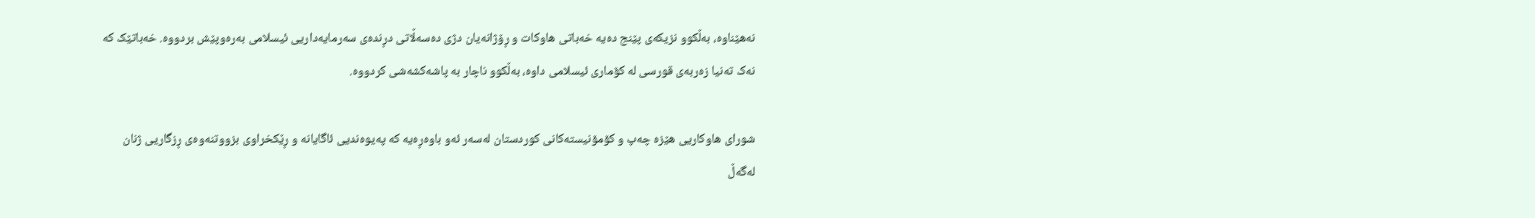نەهێناوە، بەڵکوو نزیکەی پێنج دەیە خەباتی هاوکات و ڕۆژانەیان دژی دەسەڵاتی دڕندەی سەرمایەداریی ئیسلامی بەرەوپێش بردووە. خەباتێک کە نەک تەنیا زەربەی قورسی لە کۆماری ئیسلامی داوە، بەڵکوو ناچار بە پاشەکشەشی کردووە.

شورای هاوکاریی هێزە چەپ و کۆمۆنیستەکانی کوردستان لەسەر ئەو باوەڕەیە کە پەیوەندیی ئاگایانە و ڕێکخراوی بزووتنەوەی ڕزگاریی ژنان لەگەڵ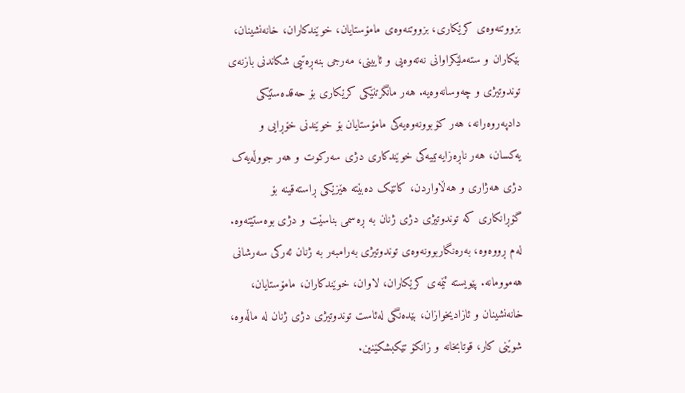بزووتنەوەی کرێکاری، بزووتنەوەی مامۆستایان، خوێندکاران، خانەنشینان، بێکاران و ستەملێکراوانی نەتەوەیی و ئایینی، مەرجی بنەڕەتیی شکاندنی بازنەی توندوتیژی و چەوسانەوەیە. هەر مانگرتنێکی کرێکاری بۆ حەقدەستێکی دادپەروەرانە، هەر کۆبوونەوەیەکی مامۆستایان بۆ خوێندنی خۆڕایی و یەکسان، هەر ناڕەزایەتییەکی خوێندکاری دژی سەرکوت و هەر جووڵەیەک دژی هەژاری و هەڵاواردن، کاتێک دەبێتە هێزێکی ڕاستەقینە بۆ گۆڕانکاری کە توندوتیژی دژی ژنان بە ڕەسمی بناسێت و دژی بوەستێتەوە. لەم ڕووەوە، بەرەنگاربوونەوەی توندوتیژی بەرامبەر بە ژنان ئەرکی سەرشانی هەموومانە. پێویستە ئێمەی کرێکاران، لاوان، خوێندکاران، مامۆستایان، خانەنشینان و ئازادیخوازان، بێدەنگی لەئاست توندوتیژی دژی ژنان لە ماڵەوە، شوێنی کار، قوتابخانە و زانکۆ تێکبشکێنین.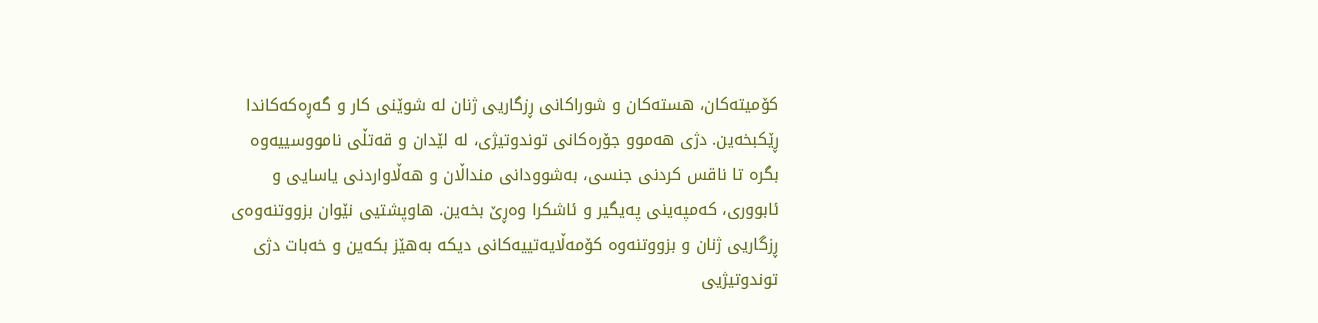کۆمیتەکان، هستەکان و شوراکانی ڕزگاریی ژنان لە شوێنی کار و گەڕەکەکاندا ڕێکبخەین. دژی هەموو جۆرەکانی توندوتیژی، لە لێدان و قەتڵی نامووسییەوە بگرە تا ناقس کردنی جنسی، بەشوودانی منداڵان و هەڵاواردنی یاسایی و ئابووری، کەمپەینی پەیگیر و ئاشکرا وەڕێ بخەین. هاوپشتیی نێوان بزووتنەوەی ڕزگاریی ژنان و بزووتنەوە کۆمەڵایەتییەکانی دیکە بەهێز بکەین و خەبات دژی توندوتیژیی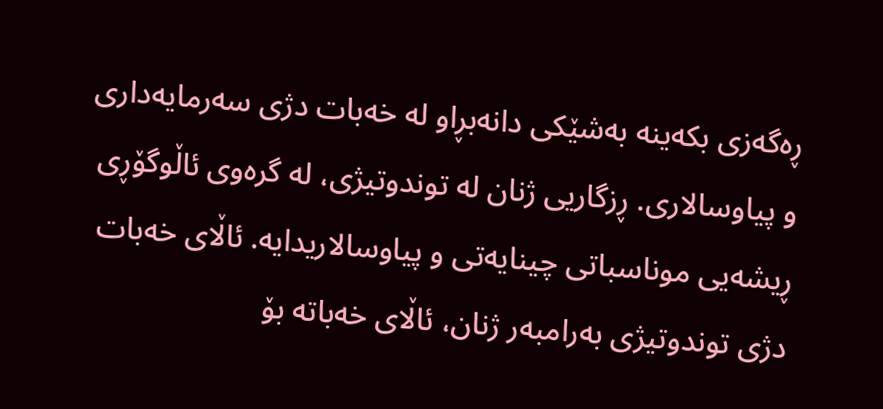ڕەگەزی بکەینە بەشێکی دانەبڕاو لە خەبات دژی سەرمایەداری و پیاوسالاری. ڕزگاریی ژنان لە توندوتیژی، لە گرەوی ئاڵوگۆڕی ڕیشەیی موناسباتی چینایەتی و پیاوسالاریدایە. ئاڵای خەبات دژی توندوتیژی بەرامبەر ژنان، ئاڵای خەباتە بۆ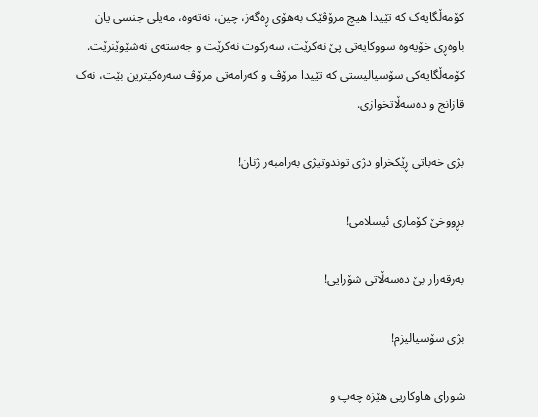کۆمەڵگایەک کە تێیدا هیچ مرۆڤێک بەهۆی ڕەگەز، چین، نەتەوە، مەیلی جنسی یان باوەڕی خۆیەوە سووکایەتی پێ نەکرێت، سەرکوت نەکرێت و جەستەی نەشێوێنرێت. کۆمەڵگایەکی سۆسیالیستی کە تێیدا مرۆڤ و کەرامەتی مرۆڤ سەرەکیترین بێت، نەک قازانج و دەسەڵاتخوازى.

بژی خەباتی ڕێکخراو دژی توندوتیژی بەرامبەر ژنان!

بڕووخێ کۆماری ئیسلامی!

بەرقەرار بێ دەسەڵاتی شۆرایی!

بژی سۆسیالیزم!

شورای هاوکاریی هێزە چەپ و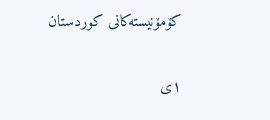کۆمۆنیستەکانی کوردستان

١ی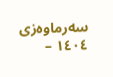سەرماوەزی ١٤٠٤ –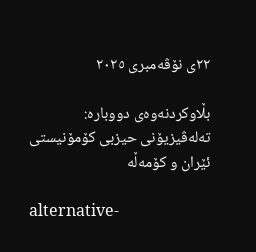٢٢ی نۆڤەمبری ٢٠٢٥

بڵاوکردنەوەی دووبارە: تەلەڤیزیۆنی حیزبی کۆمۆنیستی ئێران و کۆمەڵە

alternative-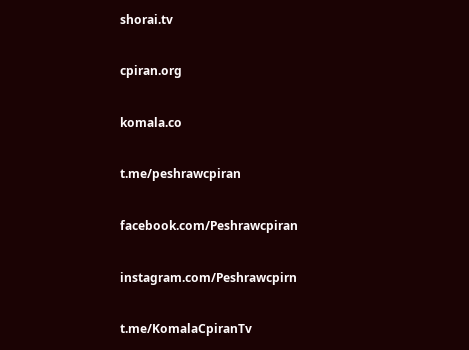shorai.tv

cpiran.org

komala.co

t.me/peshrawcpiran

facebook.com/Peshrawcpiran

instagram.com/Peshrawcpirn

t.me/KomalaCpiranTv